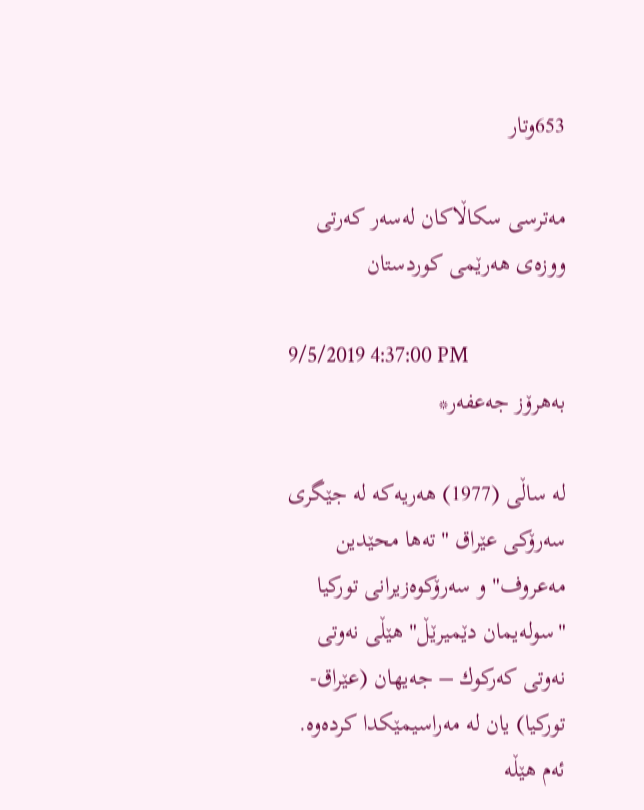653وتار

مه‌ترسی سكاڵاكان له‌سه‌ر كه‌رتی ووزه‌ی هه‌رێمی كوردستان

9/5/2019 4:37:00 PM
بەهرۆز جەعفەر*

له‌ ساڵی (1977) هه‌ریه‌كه‌ له‌ جێگری سه‌رۆكی عێراق "ته‌ها محێدین مه‌عروف" و سه‌رۆكوه‌زیرانی توركیا "سوله‌یمان دێمیرێڵ" هێڵی نه‌وتی نه‌وتی كه‌ركوك – جه‌یهان (عێراق- توركیا) یان له‌ مه‌راسیمێكدا كرده‌وه‌. ئه‌م هێڵه‌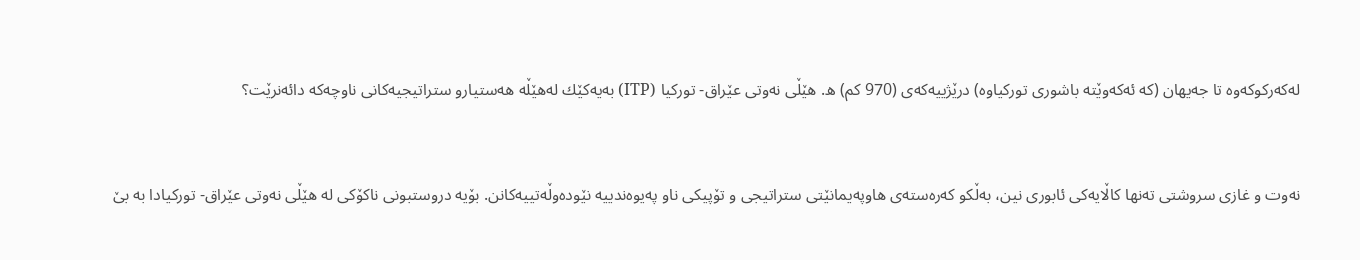له‌كه‌ركوكه‌وه‌ تا جه‌یهان (كه‌ ئه‌كه‌وێته‌ باشوری توركیاوه‌) درێژییه‌كه‌ی (970 كم) ه‌. هێڵی نه‌وتی عێراق- توركیا (ITP) به‌یه‌كێك له‌هێڵه‌ هه‌ستیارو ستراتیجیه‌كانی ناوچه‌كه‌ دائه‌نرێت؟


نه‌وت و غازی سروشتی ته‌نها كاڵایه‌كی ئابوری نین، به‌ڵكو كه‌ره‌سته‌ی هاوپه‌یمانێتی ستراتیجی و تۆپیكی ناو په‌یوه‌ندییه‌ نێوده‌وڵه‌تییه‌كانن. بۆیە دروستبونی ناكۆكی له‌ هێڵی نه‌وتی عێراق- توركیادا به‌ بێ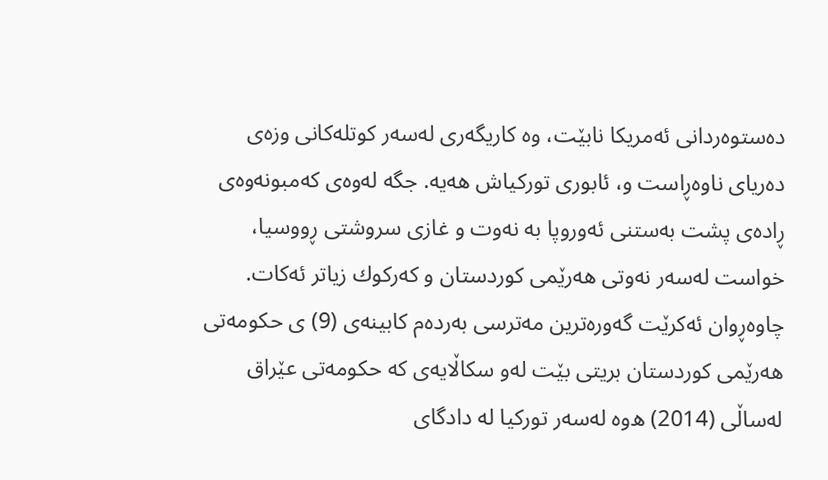ده‌ستوه‌ردانی ئه‌مریكا نابێت، وه‌ كاریگه‌ری له‌سه‌ر كوتله‌كانی وزه‌ی ده‌ریای ناوه‌ڕاست و، ئابوری توركیاش هه‌یه‌. جگه‌ له‌وه‌ی كه‌مبونه‌وه‌ی ڕاده‌ی پشت به‌ستنی ئه‌وروپا به‌ نه‌وت و غازی سروشتی ڕووسیا، خواست له‌سه‌ر نه‌وتی هه‌رێمی كوردستان و كه‌ركوك زیاتر ئه‌كات. چاوه‌ڕوان ئه‌كرێت گه‌وره‌ترین مه‌ترسی به‌رده‌م كابینه‌ی (9) ی حكومه‌تی هه‌رێمی كوردستان بریتی بێت له‌و سكاڵایه‌ی كه‌ حكومه‌تی عێراق له‌ساڵی (2014) ه‌وه‌ له‌سه‌ر توركیا له‌ دادگای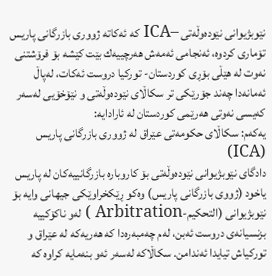نێوبژیوانی نێوده‌وڵه‌تی –ICA كه‌ ئه‌كاته‌ ژووری بازرگانی پاریس تۆماری كردوه‌، ئه‌نجامی ئه‌مه‌ش هه‌رچییه‌ك بێت كێشه‌ بۆ فرۆشتنی نه‌وت له‌ هێڵی بۆڕی كوردستان- توركیا دروست ئه‌كات، له‌پاڵ ئه‌مانه‌دا چه‌ند جۆرێكی تر سكاڵای نێوده‌وڵه‌تی و نێۆخۆیی له‌سه‌ر كه‌یسی نه‌وتی هه‌رێمی كوردستان له‌ ئارادایه‌:
یه‌كه‌م: سكاڵای حكومه‌تی عێراق له‌ ژووری بازرگانی پاریس (ICA)
دادگای نێوبژیوانی نێوده‌وڵه‌تی بۆ كاروباره‌ بازرگانییه‌كان له‌ پاریس یاخود (ژووی بازرگانی پاریس) وه‌كو ڕێكخراوێكی جیهانی وایه‌ بۆ نێوبژیوانی (التحكیم-Arbitration ) له‌و ناكۆكییه‌ بزنسیانه‌ی دروست ئه‌بن، له‌م چه‌مبه‌ره‌دا كه‌ هه‌ریه‌كه‌ له‌ عێراق و توركیاش تیایدا ئه‌ندامن. سكاڵاكه‌ له‌سه‌ر ئه‌و بنه‌مایه‌ كراوه‌ كه‌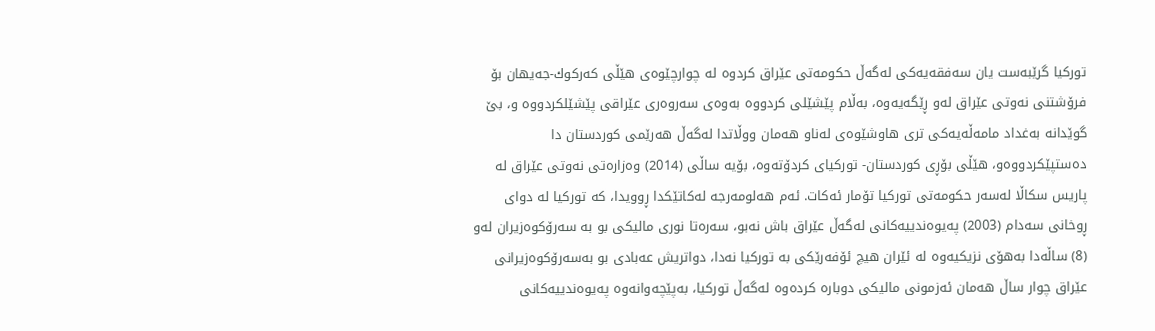توركیا گرێبه‌ست یان سه‌فقه‌یه‌كی له‌گه‌ڵ حكومه‌تی عێراق كردوه‌ له‌ چوارچێوه‌ی هێڵی كه‌ركوك-جه‌یهان بۆ فرۆشتنی نه‌وتی عێراق له‌و ڕێگه‌یه‌وه‌، به‌ڵام پێشێلی كردووه‌ به‌وه‌ی سه‌روه‌ری عێراقی پێشێلكردووه‌ و، بێ گوێدانه‌ به‌غداد مامه‌ڵه‌یه‌كی تری هاوشێوه‌ی له‌ناو هه‌مان ووڵاتدا له‌گه‌ڵ هه‌رێمی كوردستان دا ده‌ستپێكردووه‌و، هێڵی بۆڕی كوردستان- توركیای كردۆته‌وه‌، بۆیه‌ ساڵی (2014) وه‌زاره‌تی نه‌وتی عێراق له‌ پاریس سكاڵا له‌سه‌ر حكومه‌تی توركیا تۆمار ئه‌كات. ئه‌م هه‌لومه‌رجه‌ له‌كاتێكدا ڕوویدا، كه‌ توركیا له‌ دوای ڕوخانی سه‌دام (2003) په‌یوه‌ندییه‌كانی له‌گه‌ڵ عێراق باش نه‌بو، سه‌ره‌تا نوری مالیكی بو به‌ سه‌رۆكوه‌زیران له‌و (8) ساڵه‌دا به‌هۆی نزیكیه‌وه‌ له‌ ئێران هیچ ئۆفه‌رێكی به‌ توركیا نه‌دا، دواتریش عه‌بادی بو به‌سه‌رۆكوه‌زیرانی عێراق چوار ساڵ هه‌مان ئه‌زمونی مالیكی دوباره‌ كرده‌وه‌ له‌گه‌ڵ توركیا، به‌پێچه‌وانه‌وه‌ په‌یوه‌ندییه‌كانی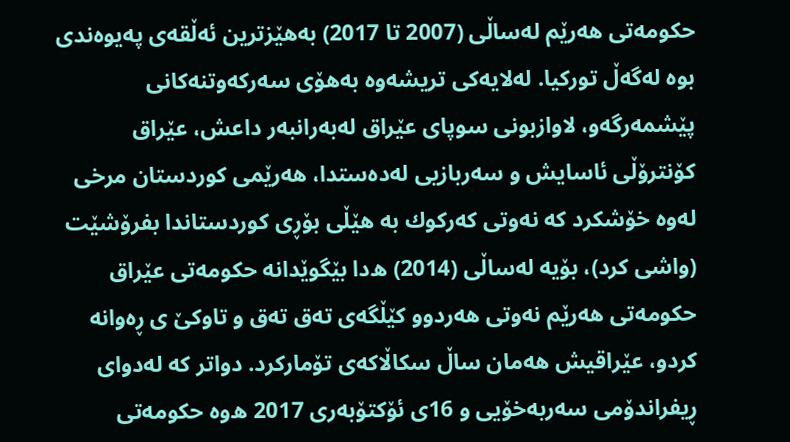حكومه‌تی هه‌رێم له‌ساڵی (2007 تا 2017) به‌هێزترین ئه‌ڵقه‌ی په‌یوه‌ندی بوه‌ له‌گه‌ڵ توركیا. له‌لایه‌كی تریشه‌وه‌ به‌هۆی سه‌ركه‌وتنه‌كانی پێشمه‌رگه‌و، لاوازبونی سوپای عێراق له‌به‌رانبه‌ر داعش، عێراق كۆنترۆڵی ئاسایش و سه‌ربازیی له‌ده‌ستدا، هه‌رێمی كوردستان مرخی له‌وه‌ خۆشكرد كه‌ نه‌وتی كه‌ركوك به‌ هێڵی بۆڕی كوردستاندا بفرۆشێت (واشی كرد)، بۆیه‌ له‌ساڵی (2014) ه‌دا بێگوێدانه‌ حكومه‌تی عێراق حكومه‌تی هه‌رێم نه‌وتی هه‌ردوو كێڵگه‌ی ته‌ق ته‌ق و تاوكێ ی ڕه‌وانه‌ كردو، عێراقیش هه‌مان ساڵ سكاڵاكه‌ی تۆماركرد. دواتر كه‌ له‌دوای ڕیفراندۆمی سه‌ربه‌خۆیی و 16ی ئۆكتۆبه‌ری 2017 ه‌وه‌ حكومه‌تی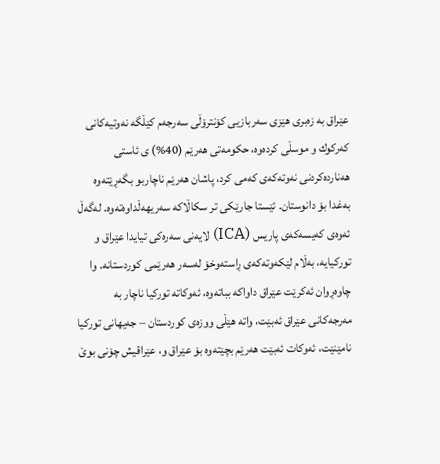عێراق به‌ زه‌بری هێزی سه‌ربازیی كۆنترۆڵی سه‌رجه‌م كێڵگه‌ نه‌وتیه‌كانی كه‌ركوك و موسڵی كرده‌وه‌، حكومه‌تی هه‌رێم (40%) ی ئاستی هه‌نارده‌كردنی نه‌وته‌كه‌ی كه‌می كرد، پاشان هه‌رێم ناچاربو بگه‌ڕێته‌وه‌ به‌غدا بۆ دانوستان. ئێستا جارێكی تر سكاڵاكه‌ سه‌ریهه‌ڵداوه‌ته‌وه‌. له‌گه‌ڵ ئه‌وه‌ی كه‌یسه‌كه‌ی پاریس (ICA) لایه‌نی سه‌ره‌كی تیایدا عێراق و توركیایه‌، به‌ڵام لێكه‌وته‌كه‌ی ڕاسته‌وخۆ له‌سه‌ر هه‌رێمی كوردستانه‌. وا چاوه‌ڕوان ئه‌كرێت عێراق داواكه‌ بباته‌وه‌، ئه‌وكاته‌ توركیا ناچار به‌ مه‌رجه‌كانی عێراق ئه‌بێت، واته‌ هێڵی ووزه‌ی كوردستان – جه‌یهانی توركیا نامێنێت، ئه‌وكات ئه‌بێت هه‌رێم بچێته‌وه‌ بۆ عێراق و، عێراقیش چۆنی بوێ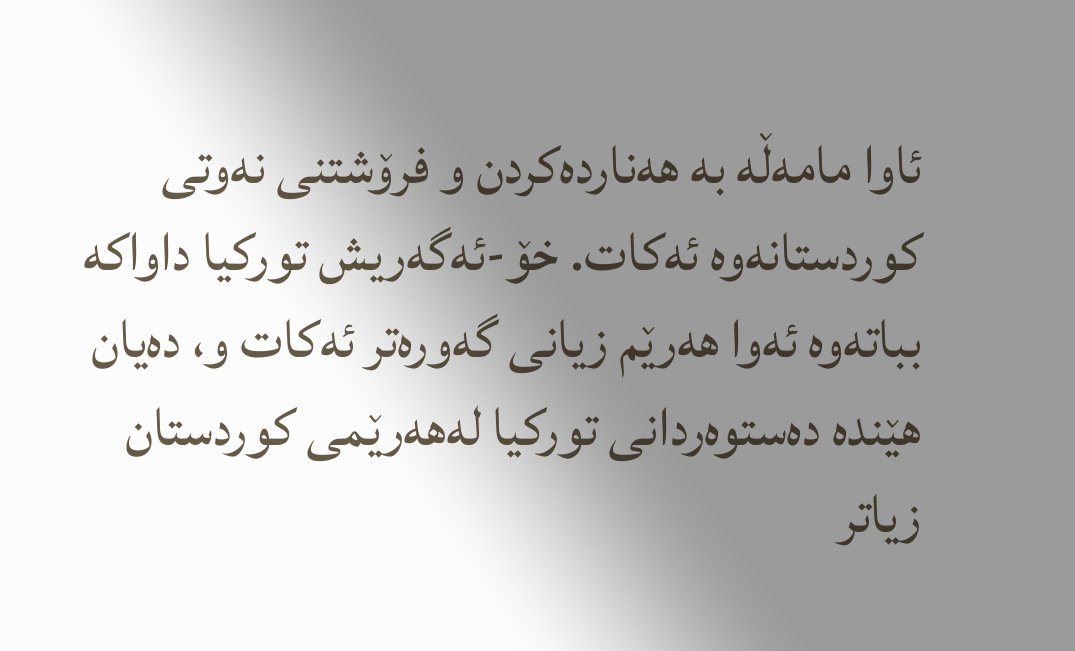ئاوا مامه‌ڵه‌ به‌ هه‌نارده‌كردن و فرۆشتنی نه‌وتی كوردستانه‌وه‌ ئه‌كات. خۆ-ئه‌گه‌ریش توركیا داواكه‌ بباته‌وه‌ ئه‌وا هه‌رێم زیانی گه‌وره‌تر ئه‌كات و، ده‌یان هێنده‌ ده‌ستوه‌ردانی توركیا له‌هه‌رێمی كوردستان زیاتر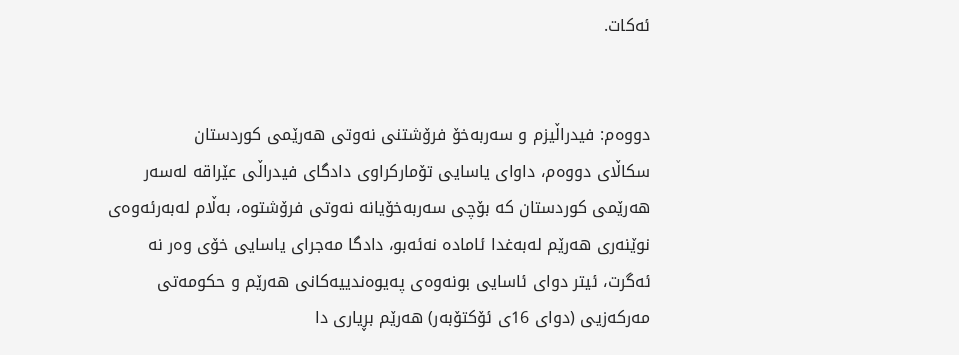ئه‌كات.


دووه‌م: فیدراڵیزم و سه‌ربه‌خۆ فرۆشتنی نه‌وتی هه‌رێمی كوردستان
سكاڵای دووه‌م، داوای یاسایی تۆماركراوی دادگای فیدراڵی عێراقه‌ له‌سه‌ر هه‌رێمی كوردستان كه‌ بۆچی سه‌ربه‌خۆیانه‌ نه‌وتی فرۆشتوه‌، به‌ڵام له‌به‌رئه‌وه‌ی نوێنه‌ری هه‌رێم له‌به‌غدا ئاماده‌ نه‌ئه‌بو، دادگا مه‌جرای یاسایی خۆی وه‌ر نه‌ ئه‌گرت، ئیتر دوای ئاسایی بونه‌وه‌ی په‌یوه‌ندییه‌كانی هه‌رێم و حكومه‌تی مه‌ركه‌زیی (دوای 16ی ئۆكتۆبه‌ر) هه‌رێم بڕیاری دا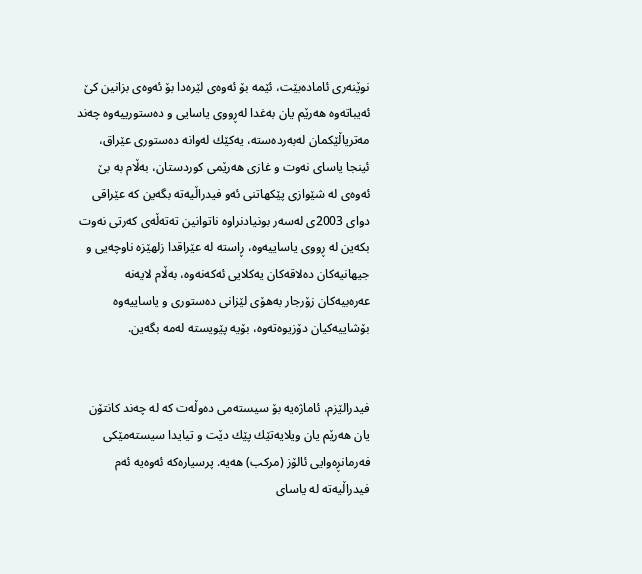نوێنه‌ری ئاماده‌بێت، ئێمه‌ بۆ ئه‌وه‌ی لێره‌دا بۆ ئه‌وه‌ی بزانین كێ ئه‌یباته‌وه‌ هه‌رێم یان به‌غدا له‌ڕووی یاسایی و ده‌ستورییه‌وه‌ چه‌ند مه‌تریاڵێكمان له‌به‌رده‌سته‌، یه‌كێك له‌وانه‌ ده‌ستوری عێراق، ئینجا یاسای نه‌وت و غازی هه‌رێمی كوردستان، به‌ڵام به‌ بێ ئه‌وه‌ی له‌ شێوازی پێكهاتنی ئه‌و فیدراڵیه‌ته‌ بگه‌ین كه‌ عێراقی دوای 2003ی له‌سه‌ر بونیادنراوه‌ ناتوانین ته‌ته‌ڵه‌ی كه‌رتی نه‌وت بكه‌ین له‌ ڕووی یاساییه‌وه‌، ڕاسته‌ له‌ عێراقدا زلهێزه‌ ناوچه‌یی و جیهانیه‌كان ده‌لاقه‌كان یه‌كلایی ئه‌كه‌نه‌وه‌، به‌ڵام لایه‌نه‌ عه‌ره‌بیه‌كان زۆرجار به‌هۆی لێزانی ده‌ستوری و یاساییه‌وه‌ بۆشاییه‌كیان دۆزیوه‌ته‌وه‌، بۆیه‌ پێویسته‌ له‌مه‌ بگه‌ین.


فیدرالێزم، ئاماژه‌یه‌ بۆ سیسته‌می ده‌وڵه‌ت كه‌ له‌ چه‌ند كانتۆن یان هه‌رێم یان ویلایه‌تێك پێك دێت و تیایدا سیسته‌مێكی فه‌رمانڕه‌وایی ئالۆز (مركب) هه‌یه‌. پرسیاره‌كه‌ ئه‌وه‌یه‌ ئه‌م فیدراڵیه‌ته‌ له‌ یاسای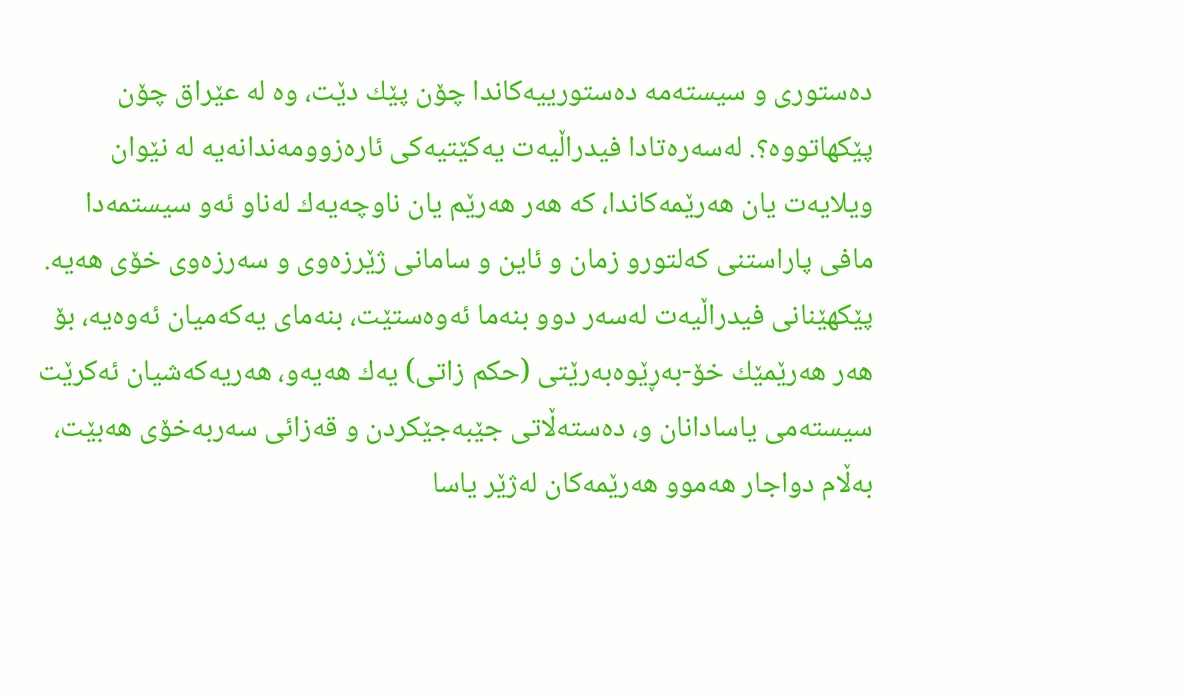ده‌ستوری و سیسته‌مه‌ ده‌ستورییه‌كاندا چۆن پێك دێت، وه‌ له‌ عێراق چۆن پێكهاتووه‌؟. له‌سه‌ره‌تادا فیدراڵیه‌ت یه‌كێتیه‌كی ئاره‌زوومه‌ندانه‌یه‌ له‌ نێوان ویلایه‌ت یان هه‌رێمه‌كاندا، كه‌ هه‌ر هه‌رێم یان ناوچه‌یه‌ك له‌ناو ئه‌و سیستمه‌دا مافی پاراستنی كه‌لتورو زمان و ئاین و سامانی ژێرزه‌وی و سه‌رزه‌وی خۆی هه‌یه‌. پێكهێنانی فیدراڵیه‌ت له‌سه‌ر دوو بنه‌ما ئه‌وه‌ستێت، بنه‌مای یه‌كه‌میان ئه‌وه‌یه‌، بۆ هه‌ر هه‌رێمێك خۆ-به‌ڕێوه‌به‌رێتی (حكم زاتی) یه‌ك هه‌یه‌و، هه‌ریه‌كه‌شیان ئه‌كرێت سیسته‌می یاسادانان و، ده‌سته‌ڵاتی جێبه‌جێكردن و قه‌زائی سه‌ربه‌خۆی هه‌بێت، به‌ڵام دواجار هه‌موو هه‌رێمه‌كان له‌ژێر یاسا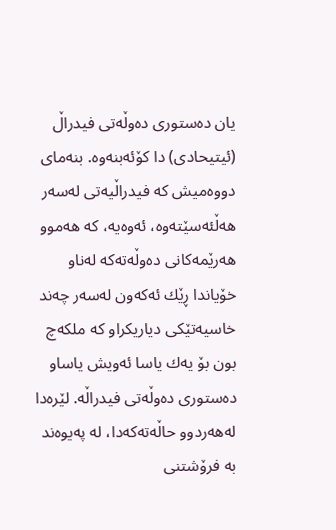یان ده‌ستوری ده‌وڵه‌تی فیدراڵ (ئیتیحادی) دا كۆئه‌بنه‌وه‌. بنه‌مای دووه‌میش كه‌ فیدراڵیه‌تی له‌سه‌ر هه‌ڵئه‌سێته‌وه‌، ئه‌وه‌یه‌، كه‌ هه‌موو هه‌رێمه‌كانی ده‌وڵه‌ته‌كه‌ له‌ناو خۆیاندا ڕێك ئه‌كه‌ون له‌سه‌ر چه‌ند خاسیه‌تێكی دیاریكراو كه‌ ملكه‌چ بون بۆ یه‌ك یاسا ئه‌ویش یاساو ده‌ستوری ده‌وڵه‌تی فیدراڵه‌. لێره‌دا له‌هه‌ردوو حاڵه‌ته‌كه‌دا، له‌ په‌یوه‌ند به‌ فرۆشتنی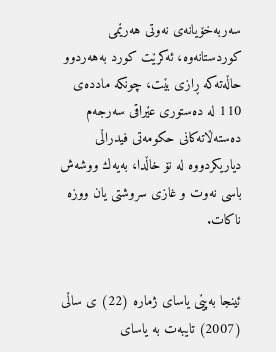سه‌ربه‌خۆیانه‌ی نه‌وتی هه‌رێمی كوردستانه‌وه‌، ئه‌كرێت كورد به‌هه‌ردوو حاڵه‌ته‌كه‌ ڕازی بێت، چونكه‌ مادده‌ی 110 له‌ ده‌ستوری عێراقی سه‌رجه‌م ده‌سته‌ڵاته‌كانی حكومه‌تی فیدراڵی دیاریكردووه‌ له‌ نۆ خاڵدا، به‌یه‌ك ووشه‌ش باسی نه‌وت و غازی سروشتی یان ووزه‌ ناكات.


ئینجا به‌پێی یاسای ژماره‌ (22) ی ساڵی (2007) تایبه‌ت به‌ یاسای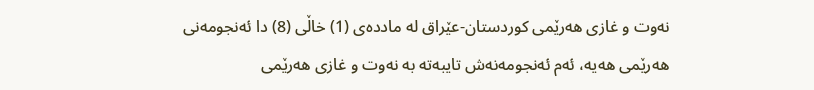نه‌وت و غازی هه‌رێمی كوردستان-عێراق له‌ مادده‌ی (1) خاڵی (8) دا ئه‌نجومه‌نی هه‌رێمی هه‌یه‌، ئه‌م ئه‌نجومه‌نه‌ش تایبه‌ته‌ به‌ نه‌وت و غازی هه‌رێمی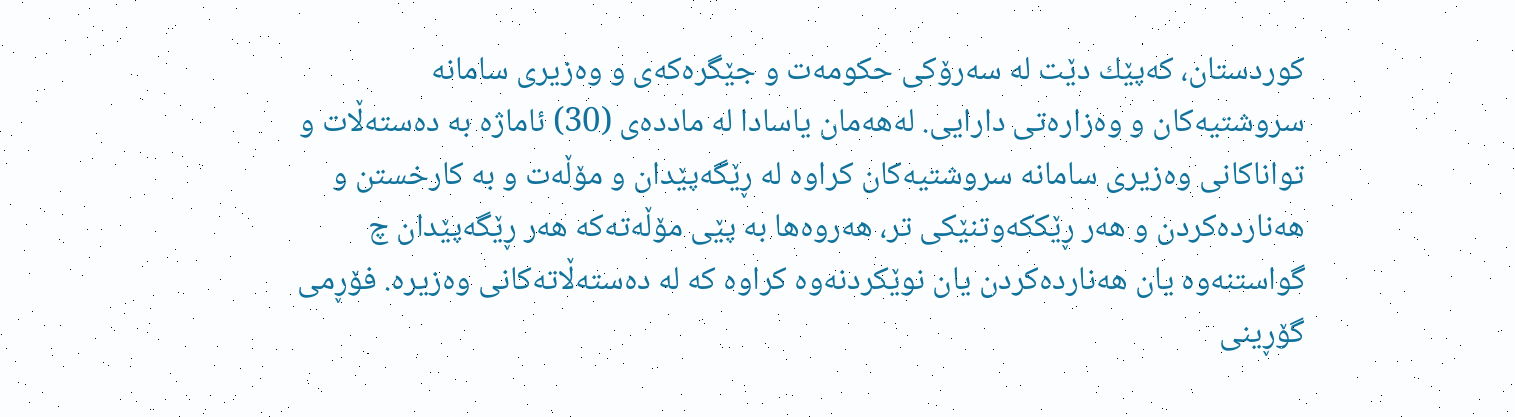كوردستان، كه‌پێك دێت له‌ سه‌رۆكی حكومه‌ت و جێگره‌كه‌ی و وه‌زیری سامانه‌ سروشتیه‌كان و وه‌زاره‌تی دارایی. له‌هه‌مان یاسادا له‌ مادده‌ی (30) ئاماژه‌ به‌ ده‌سته‌ڵات و تواناكانی وه‌زیری سامانه‌ سروشتیه‌كان كراوه‌ له‌ ڕێگه‌پێدان و مۆڵه‌ت و به‌ كارخستن و هه‌نارده‌كردن و هه‌ر ڕێككه‌وتنێكی تر، هه‌روه‌ها به‌ پێی مۆڵه‌ته‌كه‌ هه‌ر ڕێگه‌پێدان چ گواستنه‌وه‌ یان هه‌نارده‌كردن یان نوێكردنه‌وه‌ كراوه‌ كه‌ له‌ ده‌سته‌ڵاته‌كانی وه‌زیره‌. فۆڕمی گۆڕینی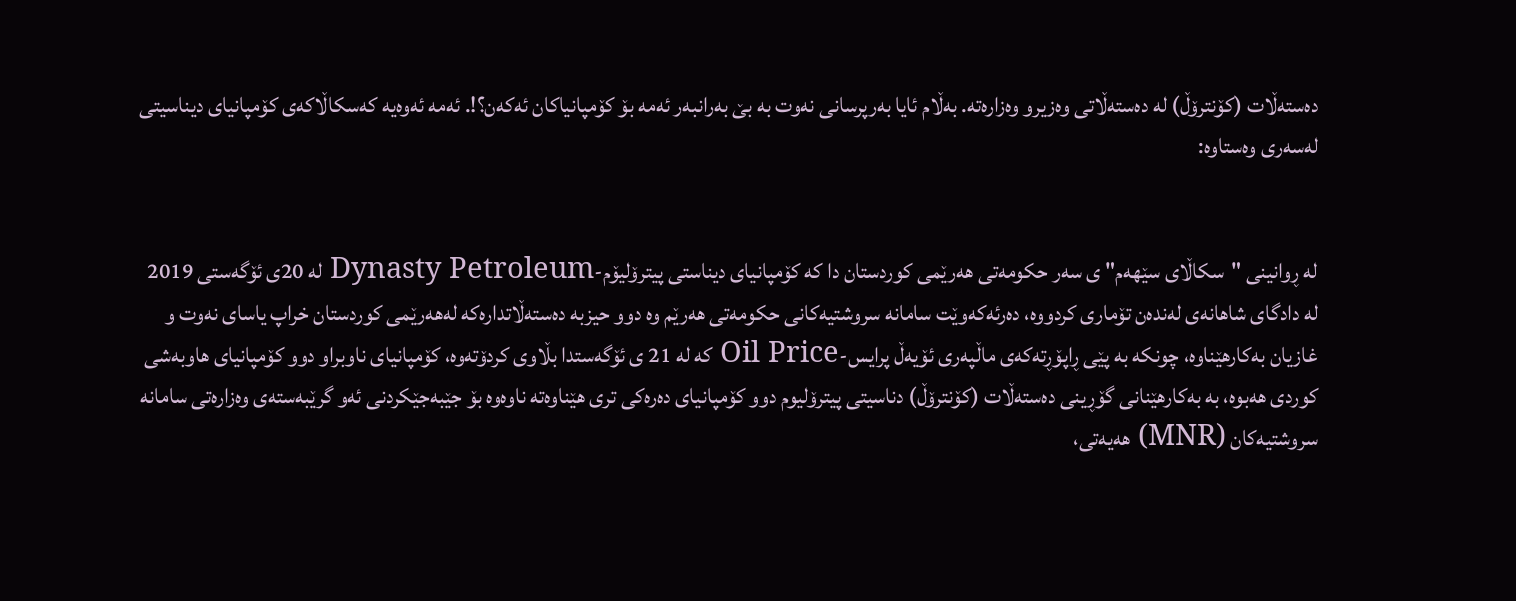ده‌سته‌ڵات (كۆنترۆڵ) له‌ ده‌سته‌ڵاتی وه‌زیرو وه‌زاره‌ته‌. به‌ڵام ئایا به‌رپرسانی نه‌وت به‌ بێ به‌رانبه‌ر ئه‌مه‌ بۆ كۆمپانیاكان ئه‌كه‌ن؟!. ئه‌مه‌ ئه‌وه‌یه‌ كه‌سكاڵاكه‌ی كۆمپانیای دیناسیتی له‌سه‌ری وه‌ستاوه‌:


له‌ ڕوانینی "سكاڵای سێهه‌م" ی سه‌ر حكومه‌تی هه‌رێمی كوردستان دا كه‌ كۆمپانیای دیناستی پیترۆلیۆم-Dynasty Petroleum له‌ 20ی ئۆگه‌ستی 2019 له‌ دادگای شاهانه‌ی له‌نده‌ن تۆماری كردووه‌، ده‌رئه‌كه‌وێت سامانه‌ سروشتیه‌كانی حكومه‌تی هه‌رێم وه‌ دوو حیزبه‌ ده‌سته‌ڵاتداره‌كه‌ له‌هه‌رێمی كوردستان خراپ یاسای نه‌وت و غازیان به‌كارهێناوه‌، چونكه‌ به‌ پێی ڕاپۆڕته‌كه‌ی ماڵپه‌ری ئۆیه‌ڵ پرایس-Oil Price كه‌ له‌ 21 ی ئۆگه‌ستدا بڵاوی كردۆته‌وه‌، كۆمپانیای ناوبراو دوو كۆمپانیای هاوبه‌شی كوردی هه‌بوه‌، به‌ به‌كارهێنانی گۆڕینی ده‌سته‌ڵات (كۆنترۆڵ) دناسیتی پیترۆلیوم دوو كۆمپانیای ده‌ره‌كی تری هێناوه‌ته‌ ناوه‌وه‌ بۆ جێبه‌جێكردنی ئه‌و گرێبه‌سته‌ی وه‌زاره‌تی سامانه‌ سروشتیه‌كان (MNR) هه‌یه‌تی،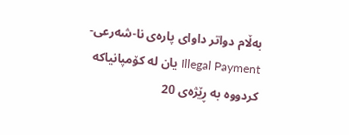به‌ڵام دواتر داوای پاره‌ی نا-شه‌رعی- Illegal Payment یان له‌ كۆمپانیاكه‌ كردووه‌ به‌ ڕێژه‌ی 20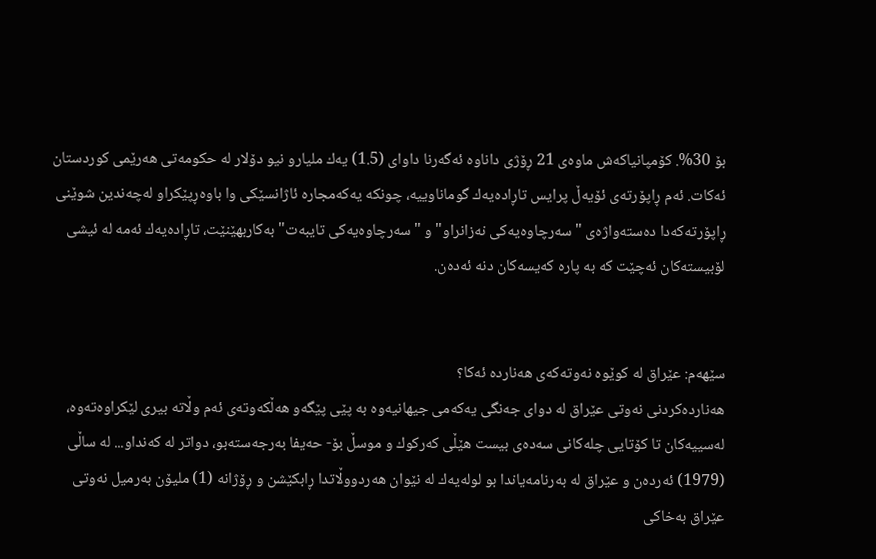بۆ 30%. كۆمپانیاكه‌ش ماوه‌ی 21 ڕۆژی داناوه‌ ئه‌گه‌رنا داوای (1.5) یه‌ك ملیارو نیو دۆلار له‌ حكومه‌تی هه‌رێمی كوردستان ئه‌كات. ئه‌م ڕاپۆرته‌ی ئۆیه‌ڵ پرایس تاڕاده‌یه‌ك گوماناوییه‌، چونكه‌ یه‌كه‌مجاره‌ ئاژانسێكی وا باوه‌ڕپێكراو له‌چه‌ندین شوێنی ڕاپۆرته‌كه‌دا ده‌سته‌واژه‌ی "سه‌رچاوه‌یه‌كی نه‌زانراو" و "سه‌رچاوه‌یه‌كی تایبه‌ت" به‌كاربهێنێت، تاڕاده‌یه‌ك ئه‌مه‌ له‌ ئیشی لۆبیسته‌كان ئه‌چێت كه‌ به‌ پاره‌ كه‌یسه‌كان دنه‌ ئه‌ده‌ن.


سێهه‌م: عێراق له‌ كوێوه‌ نه‌وته‌كه‌ی هه‌نارده‌ ئه‌كا؟
هه‌نارده‌كردنی نه‌وتی عێراق له‌ دوای جه‌نگی یه‌كه‌می جیهانیه‌وه‌ به‌ پێی پێگه‌و هه‌ڵكه‌وته‌ی ئه‌م وڵاته‌ بیری لێكراوه‌ته‌وه‌، له‌سییه‌كان تا كۆتایی چله‌كانی سه‌ده‌ی بیست هێڵی كه‌ركوك و موسڵ بۆ- حه‌یفا به‌رجه‌سته‌بو، دواتر له‌ كه‌نداو... له‌ ساڵی (1979) ئه‌رده‌ن و عێراق له‌ به‌رنامه‌یاندا بو لوله‌یه‌ك له‌ نێوان هه‌ردووڵاتدا ڕابكێشن و ڕۆژانه‌ (1) ملیۆن به‌رمیل نه‌وتی عێراق به‌خاكی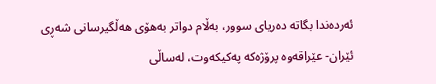ئه‌رده‌ندا بگاته‌ ده‌ریای سوور، به‌ڵام دواتر به‌هۆی هه‌ڵگیرسانی شه‌ڕی ئێران- عێراقه‌وه‌ پرۆژه‌كه‌ په‌كیكه‌وت، له‌ساڵی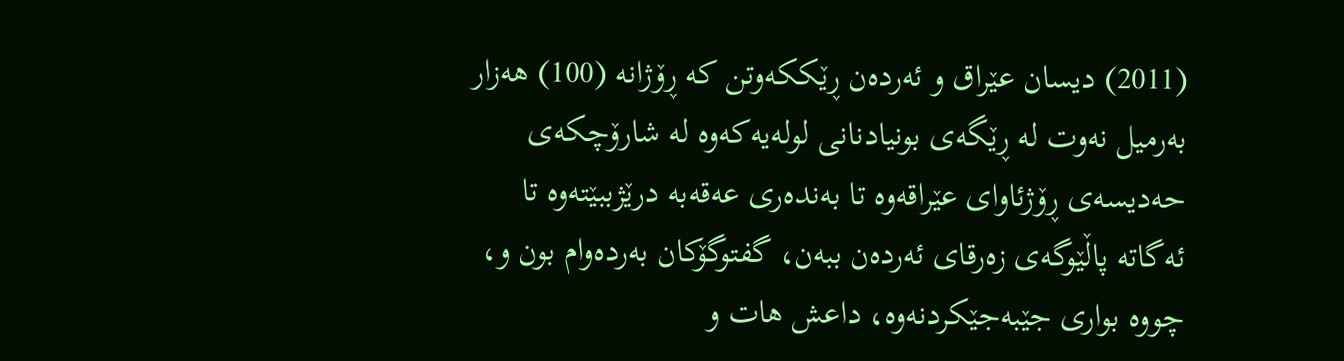(2011) دیسان عێراق و ئه‌رده‌ن ڕێككه‌وتن كه‌ ڕۆژانه‌ (100) هه‌زار به‌رمیل نه‌وت له‌ ڕێگه‌ی بونیادنانی لوله‌یه‌كه‌وه‌ له‌ شارۆچكه‌ی حه‌دیسه‌ی ڕۆژئاوای عێراقه‌وه‌ تا به‌نده‌ری عه‌قه‌به‌ درێژببێته‌وه‌ تا ئه‌گاته‌ پاڵێوگه‌ی زه‌رقای ئه‌رده‌ن ببه‌ن، گفتوگۆكان به‌رده‌وام بون و، چووه‌ بواری جێبه‌جێكردنه‌وه‌، داعش هات و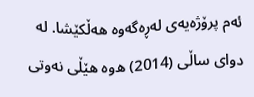ئه‌م پرۆژه‌یه‌ی له‌ڕه‌گه‌وه‌ هه‌ڵكێشا. له‌ دوای ساڵی (2014) ه‌وه‌ هێڵی نه‌وتی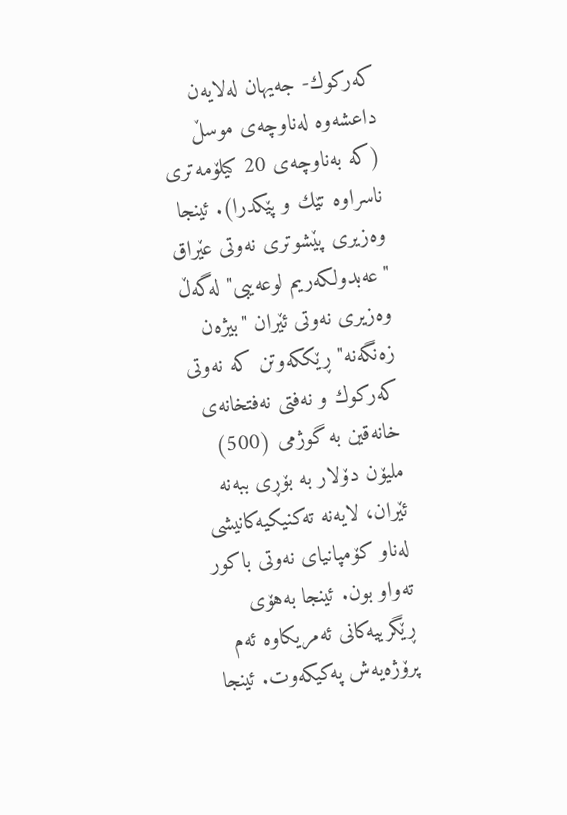كه‌ركوك- جه‌یهان له‌لایه‌ن داعشه‌وه‌ له‌ناوچه‌ی موسڵ (كه‌ به‌ناوچه‌ی 20 كیلۆمه‌تری ناسراوه‌ تێك و پێكدرا). ئینجا وه‌زیری پێشوتری نه‌وتی عێراق "عه‌بدولكه‌ریم لوعه‌یبی" له‌گه‌ڵ وه‌زیری نه‌وتی ئێران "بیژه‌ن زه‌نگه‌نه‌" ڕێككه‌وتن كه‌ نه‌وتی كه‌ركوك و نه‌فتی نه‌فتخانه‌ی خانه‌قین به‌ گوژمی (500) ملیۆن دۆلار به‌ بۆڕی ببه‌نه‌ ئێران، لایه‌نه‌ ته‌كنیكیه‌كانیشی له‌ناو كۆمپانیای نه‌وتی باكور ته‌واو بون. ئینجا به‌هۆی ڕێگرییه‌كانی ئه‌مریكاوه‌ ئه‌م پرۆژه‌یه‌ش په‌كیكه‌وت. ئینجا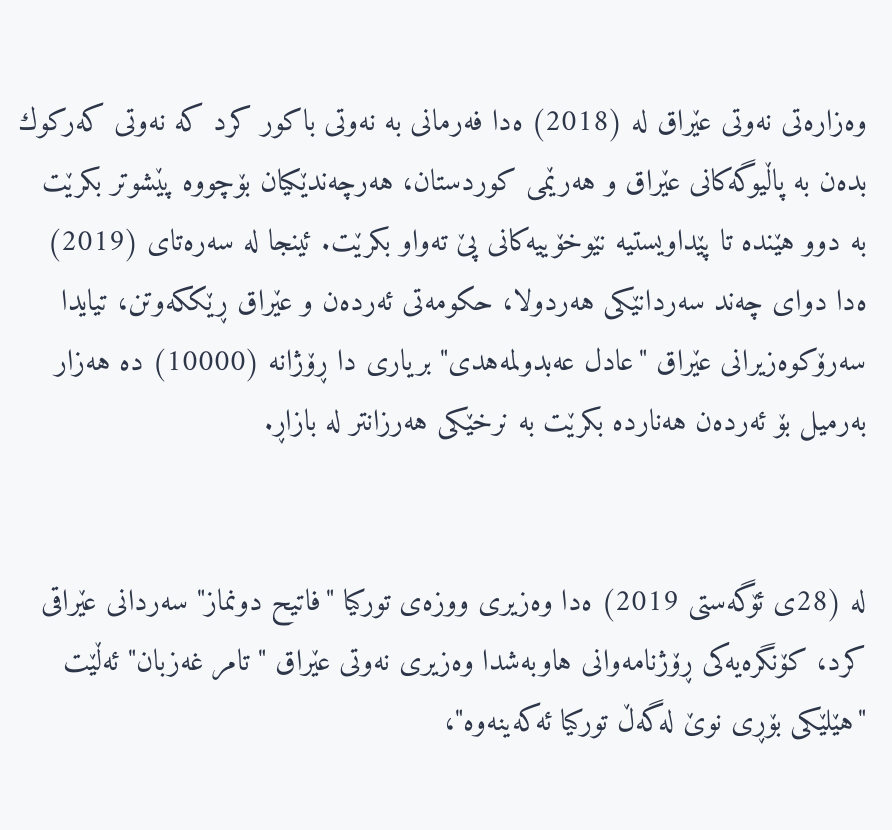وه‌زاره‌تی نه‌وتی عێراق له‌ (2018) ه‌دا فه‌رمانی به‌ نه‌وتی باكور كرد كه‌ نه‌وتی كه‌ركوك بده‌ن به‌ پاڵیوگه‌كانی عێراق و هه‌رێمی كوردستان، هه‌رچه‌ندێكیان بۆچووه‌ پێشوتر بكرێت به‌ دوو هێنده‌ تا پێداویستیه‌ نێوخۆییه‌كانی پێ ته‌واو بكرێت. ئینجا له‌ سه‌ره‌تای (2019) ه‌دا دوای چه‌ند سه‌ردانێكی هه‌ردولا، حكومه‌تی ئه‌رده‌ن و عێراق ڕێككه‌وتن، تیایدا سه‌رۆكوه‌زیرانی عێراق "عادل عه‌بدولمه‌هدی" بریاری دا ڕۆژانه‌ (10000) ده‌ هه‌زار به‌رمیل بۆ ئه‌رده‌ن هه‌نارده‌ بكرێت به‌ نرخێكی هه‌رزانتر له‌ بازاڕ.


له‌ (28ی ئۆگه‌ستی 2019) ه‌دا وه‌زیری ووزه‌ی توركیا "فاتیح دونماز" سه‌ردانی عێراقی كرد، كۆنگره‌یه‌كی ڕۆژنامه‌وانی هاوبه‌شدا وه‌زیری نه‌وتی عێراق " تامر غه‌زبان" ئه‌ڵێت "هێلێكی بۆڕی نوێ له‌گه‌ڵ توركیا ئه‌كه‌ینه‌وه‌"،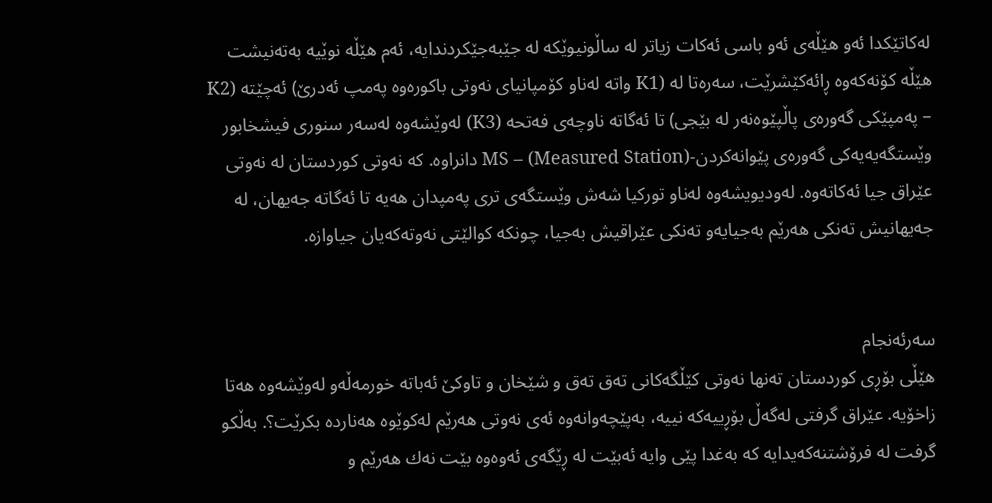له‌كاتێكدا ئه‌و هێڵه‌ی ئه‌و باسی ئه‌كات زیاتر له‌ ساڵونیوێكه‌ له‌ جێبه‌جێكردندایه‌، ئه‌م هێڵه‌ نوێیه‌ به‌ته‌نیشت هێڵه‌ كۆنه‌كه‌وه‌ ڕائه‌كێشرێت، سه‌ره‌تا له‌ (K1 واته‌ له‌ناو كۆمپانیای نه‌وتی باكوره‌وه‌ په‌مپ ئه‌درێ) ئه‌چێته‌ (K2 – په‌مپێكی گه‌وره‌ی پاڵپێوه‌نه‌ر له‌ بێجی) تا ئه‌گاته‌ ناوچه‌ی فه‌تحه‌ (K3) له‌وێشه‌وه‌ له‌سه‌ر سنوری فیشخابور وێستگه‌یه‌یه‌كی گه‌وره‌ی پێوانه‌كردن-MS – (Measured Station) دانراوه‌. كه‌ نه‌وتی كوردستان له‌ نه‌وتی عێراق جیا ئه‌كاته‌وه‌. له‌ودیویشه‌وه‌ له‌ناو توركیا شه‌ش وێستگه‌ی تری په‌مپدان هه‌یه‌ تا ئه‌گاته‌ جه‌یهان، له‌ جه‌یهانیش ته‌نكی هه‌رێم به‌جیایه‌و ته‌نكی عێراقیش به‌جیا، چونكه‌ كوالێتی نه‌وته‌كه‌یان جیاوازه‌.


سه‌رئه‌نجام
هێڵی بۆڕی كوردستان ته‌نها نه‌وتی كێڵگه‌كانی ته‌ق ته‌ق و شێخان و تاوكێ ئه‌باته‌ خورمه‌ڵه‌و له‌وێشه‌وه‌ هه‌تا زاخۆیه‌. عێراق گرفتی له‌گه‌ڵ بۆڕییه‌كه‌ نییه‌، به‌پێچه‌وانه‌وه‌ ئه‌ی نه‌وتی هه‌رێم له‌كوێوه‌ هه‌نارده‌ بكرێت؟. به‌ڵكو گرفت له‌ فرۆشتنه‌كه‌یدایه‌ كه‌ به‌غدا پێی وایه‌ ئه‌بێت له‌ ڕێگه‌ی ئه‌وه‌وه‌ بێت نه‌ك هه‌رێم و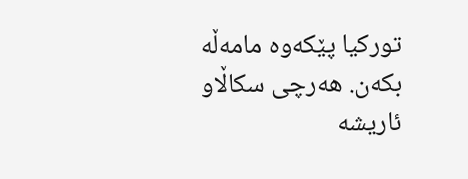توركیا پێكه‌وه‌ مامه‌ڵه‌ بكه‌ن. هه‌رچی سكاڵاو ئاریشه‌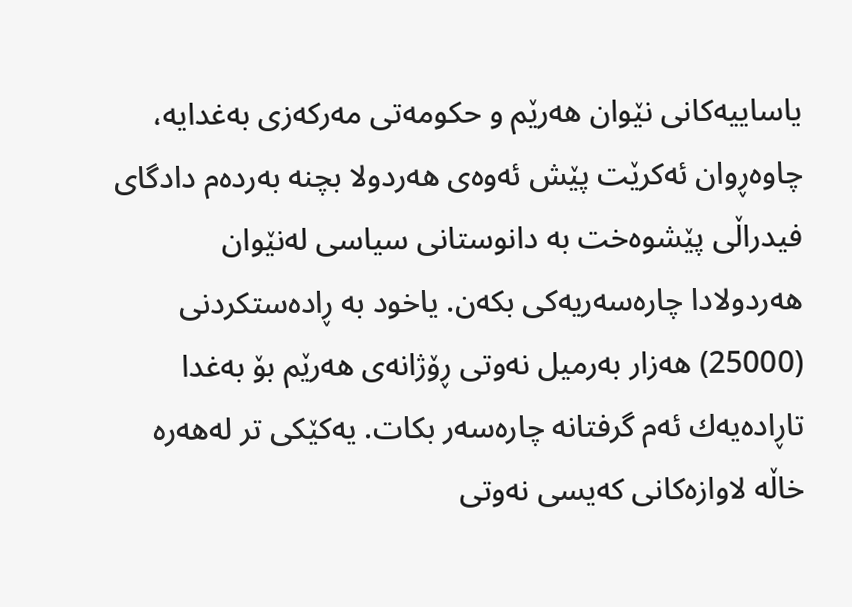یاساییه‌كانی نێوان هه‌رێم و حكومه‌تی مه‌ركه‌زی به‌غدایه‌، چاوه‌ڕوان ئه‌كرێت پێش ئه‌وه‌ی هه‌ردولا بچنه‌ به‌رده‌م دادگای فیدراڵی پێشوه‌خت به‌ دانوستانی سیاسی له‌نێوان هه‌ردولادا چاره‌سه‌ریه‌كی بكه‌ن. یاخود به‌ ڕاده‌ستكردنی (25000) هه‌زار به‌رمیل نه‌وتی ڕۆژانه‌ی هه‌رێم بۆ به‌غدا تاڕاده‌یه‌ك ئه‌م گرفتانه‌ چاره‌سه‌ر بكات. یه‌كێكی تر له‌هه‌ره‌ خاڵه‌ لاوازه‌كانی كه‌یسی نه‌وتی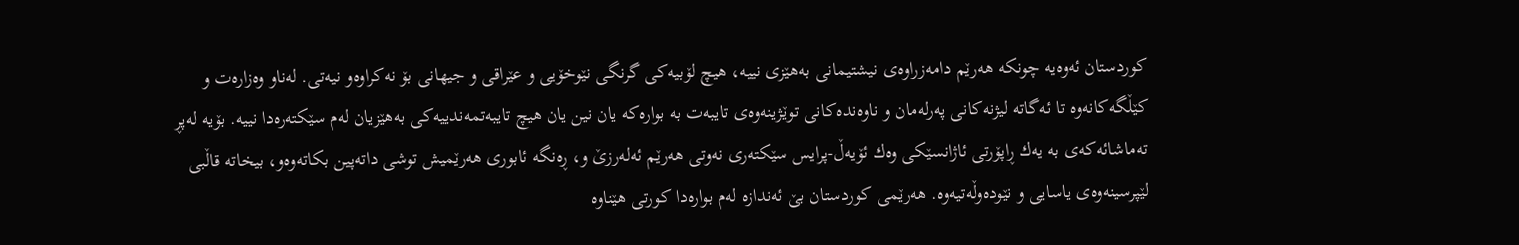كوردستان ئه‌وه‌یه‌ چونكه‌ هه‌رێم دامه‌زراوه‌ی نیشتیمانی به‌هێزی نییه‌، هیچ لۆبیه‌كی گرنگی نێوخۆیی و عێراقی و جیهانی بۆ نه‌كراوه‌و نیه‌تی. له‌ناو وه‌زاره‌ت و كێڵگه‌كانه‌وه‌ تا ئه‌گاته‌ لیژنه‌كانی په‌رله‌مان و ناوه‌نده‌كانی توێژینه‌وه‌ی تایبه‌ت به‌ بواره‌كه‌ یان نین یان هیچ تایبه‌تمه‌ندییه‌كی به‌هێزیان له‌م سێكته‌ره‌دا نییه‌. بۆیه‌ له‌پڕ ته‌ماشائه‌كه‌ی به‌ یه‌ك ڕاپۆرتی ئاژانسێكی وه‌ك ئۆیه‌ڵ-پرایس سێكته‌ری نه‌وتی هه‌رێم ئه‌له‌رزێ و، ڕه‌نگه‌ ئابوری هه‌رێمیش توشی داته‌پین بكاته‌وه‌و، بیخاته‌ قاڵبی لێپرسینه‌وه‌ی یاسایی و نێوده‌وڵه‌تیه‌وه‌. هه‌رێمی كوردستان بێ ئه‌ندازه‌ له‌م بواره‌دا كورتی هێناوه‌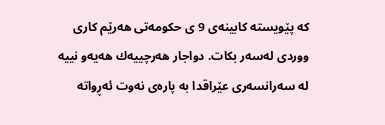كه‌ پێویسته‌ كابینه‌ی 9 ی حكومه‌تی هه‌رێم كاری ووردی له‌سه‌ر بكات. دواجار هه‌رچییه‌ك هه‌یه‌و نییه‌ له‌ سه‌رانسه‌ری عێراقدا به‌ پاره‌ی نه‌وت ئه‌ڕواته‌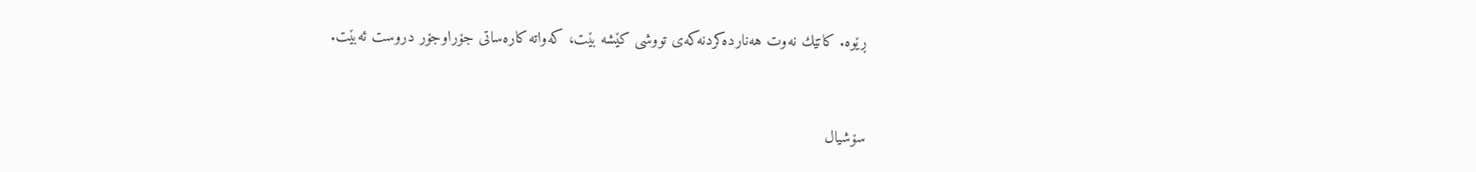ڕێوه‌. كاتێك نه‌وت هه‌نارده‌كردنه‌كه‌ی تووشی كێشه‌ بێت، كه‌واته‌ كاره‌ساتی جۆراوجۆر دروست ئه‌بێت.


سۆشیال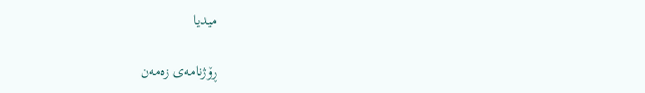میدیا

ڕۆژنامەی زەمەن